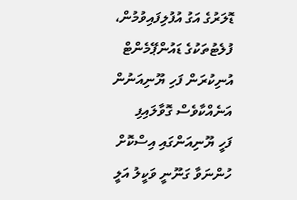ޑޮލަރުގެ އަގު އުފުލިފައިވުމުން، ފުލެޓުތަކުގެ ޑައުންޕޭމެންޓް އުނިކުރަން ފަހި ޔޫނިއަނުން އަނެއްކާވެސް ގޮވާލައިފި
ފަހީ ޔޫނިއަންގައި އިސްކޮށް ހުންނަވާ ގަނޫނީ ވަކީލު އަލީ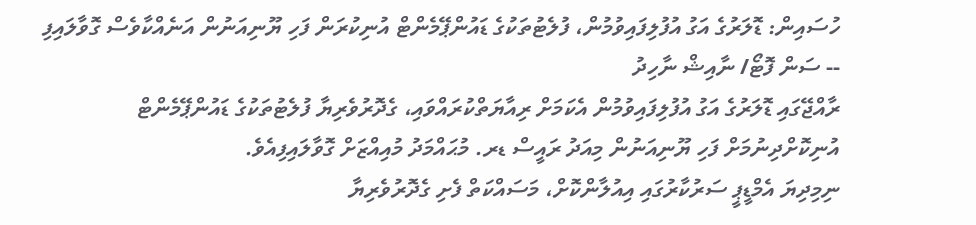ހުސައިން: ޑޮލަރުގެ އަގު އުފުލިފައިވުމުން، ފުލެޓުތަކުގެ ޑައުންޕޭމެންޓް އުނިކުރަން ފަހި ޔޫނިއަނުން އަނެއްކާވެސް ގޮވާލައިފި -- ސަން ފޮޓޯ/ ނާއިޝް ނާހިދު
ރާއްޖޭގައި ޑޮލަރުގެ އަގު އުފުލިފައިވުމުން އެކަމަށް ރިއާޔަތްކުރައްވައި، ގެދޮރުވެރިޔާ ފުލެޓުތަކުގެ ޑައުންޕޭމެންޓް އުނިކޮށްދިނުމަށް ފަހި ޔޫނިއަނުން މިއަދު ރައީސް ޑރ. މުޙައްމަދު މުއިއްޒަށް ގޮވާލައިފިއެވެ.
ނިމިދިޔަ އެމްޑީޕީ ސަރުކާރުގައި އިއުލާންކޮށް، މަސައްކަތް ފެށި ގެދޮރުވެރިޔާ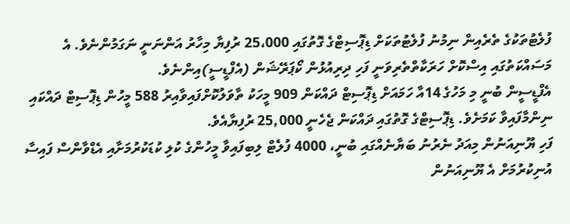ފުލެޓުތަކުގެ ތެރެއިން ނިމުނު ފުލެޓުތަކަށް ޑިޕޮސިޓްގެ ގޮތުގައި 25،000 ރުފިޔާ މިހާރު އަންނަނީ ނަގަމުންނެވެ. އެ މަސައްކަތުގައި އިސްކޮށް ހަރަކާތްތެރިވަނީ ފަހި ދިރިއުޅުން ކޯޕަރޭޝަން (އެފްޑީސީ)އިންނެވެ.
އެފްޑީސީން ބުނީ މި މަހުގެ 14އާ ހަމައަށް ޑިޕޮސިޓް ދައްކަން 909 މީހަކު ތާވަލުކޮށްފައިވާއިރު 588 މީހުން ޑިޕޮސިޓް ދައްކައި ނިންމާފައިވާ ކަމަށެވެ. ޑިޕޮސިޓްގެ ގޮތުގައި ދައްކަން ޖެހެނީ 25,000 ރުފިޔާއެވެ.
ފަހި ޔޫނިއަނުން މިއަދު ނެރުނު ބަޔާނެއްގައި ބުނީ، 4000 ފުލެޓް ލިބިފައިވާ މީހުންގެ ކުލި ކުޑަކުރުމަށާއި އެޑްވާންސް ފައިސާ އުނިކުރުމަށް އެ ޔޫނިއަނުން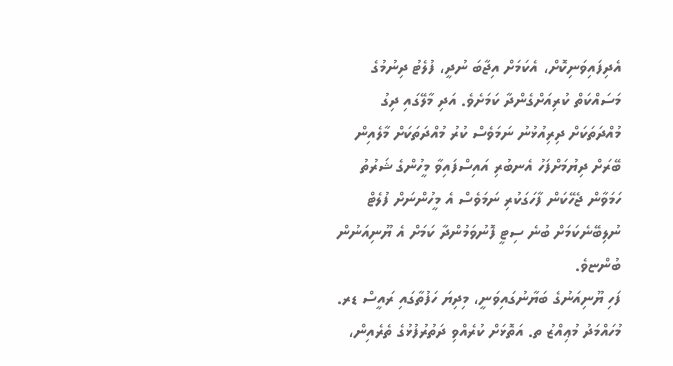އެދިފައިވަނިކޮށް، އެކަމަށް އިޖާބަ ނުދީ، ފުލެޓު ދިނުމުގެ މަސައްކަތް ކުރިއަށްގެންދާ ކަމަށެވެ. އަދި މާލޭގައި ދިގު މުއްދަތަކަށް ދިރިއުޅުނު ނަމަވެސް ކުރު މުއްދަތަކަށް މާލެއިން ބޭރަށް ދިޔުމަށްފަހު އެނބުރި އައިސްފައިވާ މީހުންގެ ޝަރުތު ހަމަވާން ޖެހޭކަން ފާހަގަކުރި ނަމަވެސް އެ މީހުންނަށް ފުލެޓް ނުލިބޭނެކަމަށް ބުނެ ސިޓީ ފޮނުވަމުންދާ ކަމަށް އެ ޔޫނިއަނުން ބުންޏވެ.
ފަހި ޔޫނިއަނުގެ ބަޔާނުގައިވަނީ، މިދިޔަ ހަފުތާގައި ރައީސް ޑރ. މުހައްމަދު މުޢިއްޒު ތ. އަތޮޅަށް ކުރެއްވި ދަތުރުފުޅުގެ ތެރެއިން،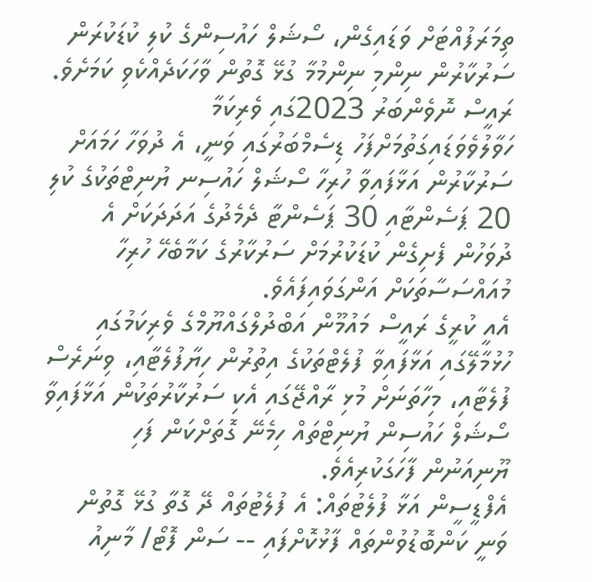ތިމަރަފުއްޓަށް ވަޑައިގެން، ސޯޝަލް ހައުސިންގެ ކުލި ކުޑަކުރަން ސަރުކާރުން ނިންމި ނިންމުމާ ގުޅޭ ގޮތުން ވާހަކަދެއްކެވި ކަމަށެވެ.
ރައީސް ނޮވެންބަރު 2023ގައި ވެރިކަމާ ހަވާލުވެވަޑައިގަތުމަށްފަހު ޑިސެމްބަރުގައި ވަނީ، އެ ދުވަހާ ހަމައަށް ސަރުކާރުން އަޅާފައިވާ ހުރިހާ ސޯޝަލް ހައުސިނ ޔުނިޓްތަކުގެ ކުލި 20 ޕަސެންޓާއި 30 ޕަސެންޓާ ދެމެދުގެ އަދަދަކަށް އެ ދުވަހުން ފެށިގެން ކުޑަކުރުމަށް ސަރުކާރުގެ ކަމާބެހޭ ހުރިހާ މުއައްސަސާތަކަށް އަންގަވައިފައެވެ.
އެއީ ކުރީގެ ރައީސް މައުމޫން އަބްދުލްގައްޔޫމްގެ ވެރިކަމުގައި ހުޅުމާލޭގައި އަޅާފައިވާ ފުލެޓްތަކުގެ އިތުރުން ހިޔާފުލެޓާއި، ވިނަރެސް ފުލެޓާއި، މިހާތަނަށް މުޅި ރާއްޖޭގައި އެކި ސަރުކާރުތަކުން އަޅާފައިވާ ސޯޝަލް ހައުސިން ޔުނިޓްތައް ހިމެނޭ ގޮތަށްކަން ފަހި ޔޫނިއަނުން ފާހަގަކުރިއެވެ.
އެފްޑީސީން އަޅާ ފުލެޓުތައް: އެ ފުލެޓުތައް ދޭ ގޮތާ ގުޅޭ ގޮތުން ވަނީ ކަންބޮޑުވުންތައް ފާޅުކޮށްފައި -- ސަން ފޮޓޯ/ މާނިއު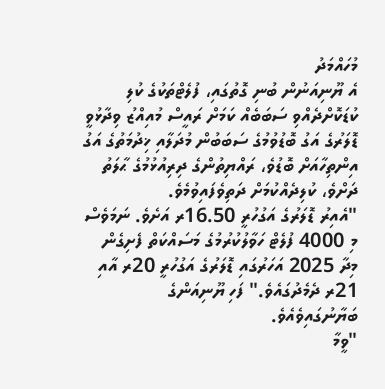މުހައްމަދު
އެ ޔޫނިއަނުން ބުނި ގޮތުގައި، ފުލެޓްތަކުގެ ކުލި ކުޑަކޮށްދެއްވި ސަބަބެއް ކަމަށް ރައީސް މުއިއްޒު ވިދާޅުވީ ޑޮލަރުގެ އަގު ބޮޑުވުމުގެ ސަބަބުން މުދަލާއި ޚިދުމަތުގެ އަގު އިންތިހާއަށް ބޮޑުވެ، ރައްޔިތުންގެ ދިރިއުޅުމުގެ ޙާލަތު ދަށްވެ، ކުލިދެއްކުމަށް ދަތިވެފައިވުމެވެ.
"އެއިރު ޑޮލަރުގެ އަގުހުރީ 16.50ރ އަށެވެ. ނަމަވެސް މި 4000 ފުލެޓް ހަވާލުކުރުމުގެ މަސައްކަތް ފެށިގެން މިދާ 2025 އަހަރުގައި ޑޮލަރުގެ އަގުހުރީ 20ރ އާއި 21ރ ދެމެދުގައެވެ." ފަހި ޔޫނިއަންގެ ބަޔާނުގައިވެއެވެ.
"ވީމާ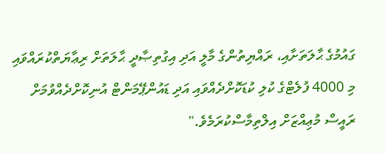ގައުމުގެ ޙާލަތަށާއި، ރައްޔިތުންގެ މާލީ އަދި އިގުތިޞާދީ ޙާލަތަށް ރިޢާޔަތްކުރައްވައި މި 4000 ފުލެޓްގެ ކުލި ކުޑަކޮށްދެއްވައި އަދި ޑައުންޕޭމަންޓް އުނިކޮށްދެއްވުމަށް ރައީސް މުޢިއްޒަށް އިލްތިމާސްކުރަމެވެ."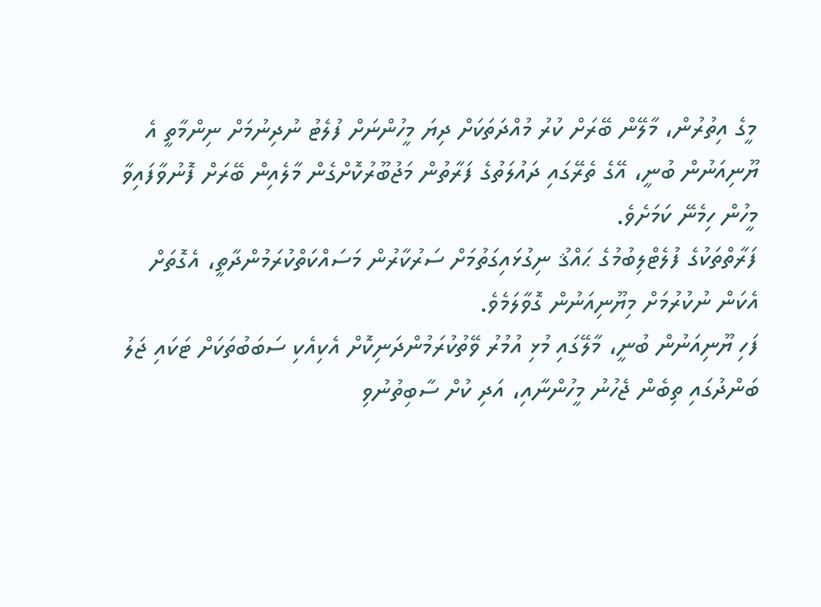މީގެ އިތުރުން، މާލޭން ބޭރަށް ކުރު މުއްދަތަކަށް ދިޔަ މީހުންނަށް ފުލެޓު ނުދިނުމަށް ނިންމާތީ އެ ޔޫނިއަނުން ބުނީ، އޭގެ ތެރޭގައި ދައުލަތުގެ ފަރާތުން މަޖުބޫރުކޮށްގެން މާލެއިން ބޭރަށް ފޮނުވާފައިވާ މީހުން ހިމެނޭ ކަމަށެވެ.
ފަރާތްތަކުގެ ފުލެޓްލިބުމުގެ ޙައްޤު ނިގުޅައިގަތުމަށް ސަރުކާރުން މަސައްކަތްކުރަމުންދާތީ، އެގޮތަށް އެކަން ނުކުރުމަށް މިޔޫނިއަނުން ގޮވާލަމެވެ.
ފަހި ޔޫނިއަނުން ބުނީ، މާލޭގައި މުޅި އުމުރު ވޭތުކުރަމުންދަނިކޮށް އެކިއެކި ސަބަބުތަކަށް ޓަކައި ޖަލު ބަންދުގައި ތިބެން ޖެހުނު މީހުންނާއި، އަދި ކުށް ސާބިތުނުވި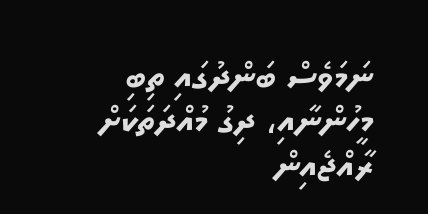ނަމަވެސް ބަންދުގައި ތިބި މީހުންނާއި، ދިގު މުއްދަތަކަށް ރާއްޖެއިން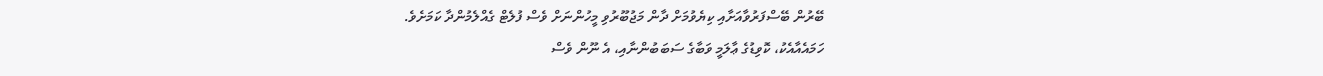ބޭރުން ބޭސްފަރުވާއަށާއި ކިޔެވުމަށް ދާން މަޖުބޫރުވި މީހުންނަށް ވެސް ފުލެޓް ގެއްލެމުންދާ ކަމަށެވެ.
ހަމައެއާއެކު، ކޮވިޑުގެ ޢާލަމީ ވަބާގެ ސަބަބުންނާއި، އެ ނޫން ވެސް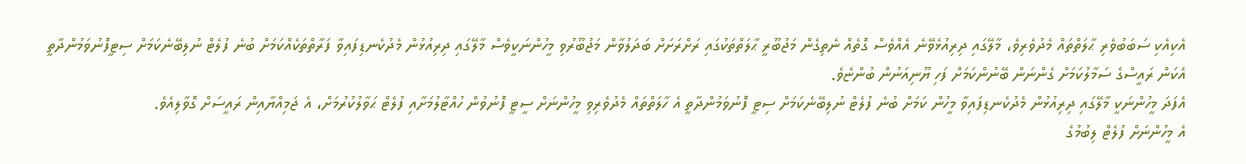އެކިއެކި ސަބަބުވެރި ޙާލަތްތައް މެދުވެރިވެ، މާލޭގައި ދިރިއުޅެވޭނެ އެއްވެސް ގޮތެއް ނެތިގެން މަޖުބޫރީ ޙާލަތްތަކުގައި ރަށްރަށަށް ބަދަލުވާން މަޖުބޫރުވި މީހުންނަކީވެސް މާލޭގައި ދިރިއުޅުން މެދުކެނޑިފައިވާ ފަރާތްތަކެއްކަމަށް ބުނެ ފުލެޓް ނުލިބޭނެކަމަށް ސިޓީފޮނުވަމުންދާތީ އެކަން ރައީސްގެ ސަމާލުކަމަށް ގެންނަން ބޭނުންކަމަށް ފަހި ޔޫނިއަނުން ބުންޏެވެ.
އެފަދަ މީހުންނަކީ މާލޭގައި ދިރިއުޅުން މެދުކެނޑިފައިވާ މީހުން ކަމަށް ބުނެ ފުލެޓް ނުލިބޭނެކަމަށް ސިޓީ ފޮނުވަމުންދާތީ އެ ހާލަތްތައް މެދުވެރިވި މީހުންނަށް ސީޓީ ފޮނުވުން ހުއްޓާލުމަށާއި ފުލެޓް ޙަވާލުކުރުމަށް، އެ ޖަމިއްޔާއިން ރައީސަށް ގޮވާލިއެވެ.
އެ މީހުންނަށް ފުލެޓް ލިބުމުގެ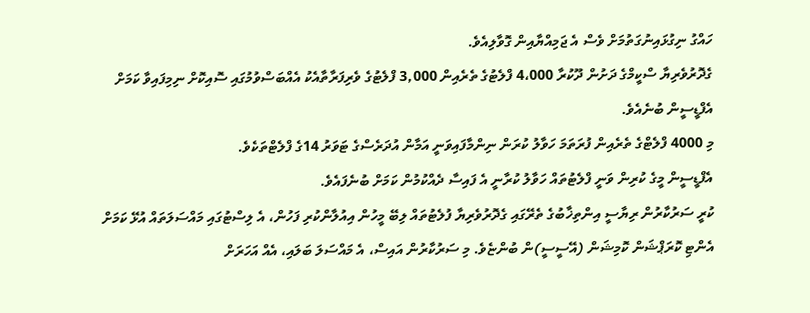ހައްގު ނިގުޅައިނުގަތުމަށް ވެސް އެ ޖަމިއްޔާއިން ގޮވާލިއެވެ.
ގެދޮރުވެރިޔާ ސްކީމްގެ ދަށުން ދޫކުރާ 4،000 ފްލެޓުގެ ތެރެއިން 3,000 ފްލެޓުގެ ވެރިފަރާތާއެކު އެއްބަސްވުމުގައި ސޮއިކޮށް ނިމިފައިވާ ކަމަށް އެފްޑީސީން ބުނެއެވެ.
މި 4000 ފްލެޓްގެ ތެރެއިން ފުރަތަމަ ހަވާލު ކުރަން ނިންމާފައިވަނީ އަމާން އުދަރެސްގެ ޓަވަރު 14ގެ ފްލެޓްތަކެވެ.
އެފްޑީސީން މީގެ ކުރިން ވަނީ ފްލެޓުތައް ހަވާލު ކުރާނީ އެ ފައިސާ ދެއްކުމުން ކަމަށް ބުނެފައެވެ.
ކުރީ ސަރުކާރުން ރިޔާސީ އިންތިޚާބުގެ ތެރޭގައި ގެދޮރުވެރިޔާ ފުލެޓުތައް ލިބޭ މީހުން އިއުލާންކުރި ފަހުން، އެ ލިސްޓުގައި މައްސަލަތައް އުޅޭ ކަމަށް އެންޓި ކޮރަޕްޝަން ކޮމިޝަން (އޭސީސީ)ން ބުންޏެވެ. މި ސަރުކާރުން އައިސް، އެ މައްސަލަ ބަލައި، އެއް އަހަރަށް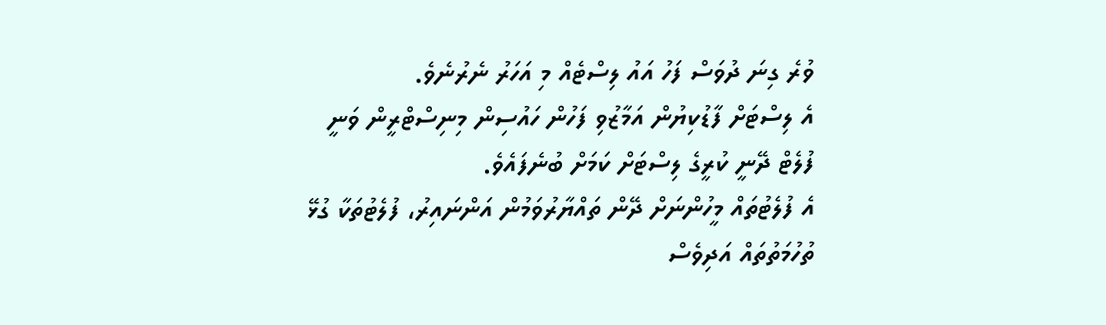ވުރެ ގިނަ ދުވަސް ފަހު އައު ލިސްޓެއް މި އަހަރު ނެރުނެވެ.
އެ ލިސްޓަށް ފާޑުކިޔުން އަމާޒުވި ފަހުން ހައުސިން މިނިސްޓްރީން ވަނީ ފުލެޓް ދޭނީ ކުރީގެ ލިސްޓަށް ކަމަށް ބުނެފައެވެ.
އެ ފުލެޓުތައް މީހުންނަށް ދޭން ތައްޔާރުވަމުން އަންނައިރު، ފުލެޓުތަކާ ގުޅޭ ތުހުމަތުތައް އަދިވެސް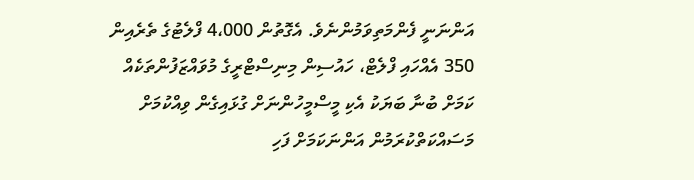އަންނަނީ ފެންމަތިވަމުންނެވެ. އެގޮތުން 4،000 ފްލެޓުގެ ތެރެއިން 350 އެއްހައި ފްލެޓް، ހައުސިން މިނިސްޓްރީގެ މުވައްޒަފުންތަކެއް ކަމަށް ބުނާ ބަޔަކު އެކި މީސްމީހުންނަށް ގުޅައިގެން ވިއްކުމަށް މަސައްކަތްކުރަމުން އަންނަކަމަށް ފަހި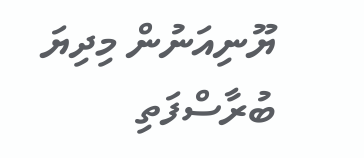ޔޫނިއަނުން މިދިޔަ ބުރާސްފަތި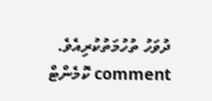ދުވަހު ތުހުމަތުކުރިއެވެ.
comment ކޮމެންޓް